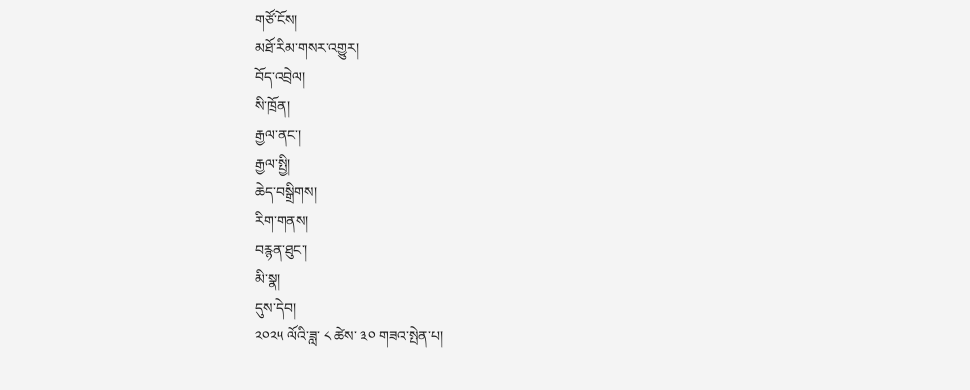གཙོ་ངོས།
མཐོ་རིམ་གསར་འགྱུར།
བོད་འབྲེལ།
སི་ཁྲོན།
རྒྱལ་ནང་།
རྒྱལ་སྤྱི།
ཆེད་བསྒྲིགས།
རིག་གནས།
བརྙན་ཐུང་།
མི་སྣ།
དུས་དེབ།
༢༠༢༥ ལོའི་ཟླ་ ༨ ཚེས་ ༣༠ གཟའ་སྤེན་པ།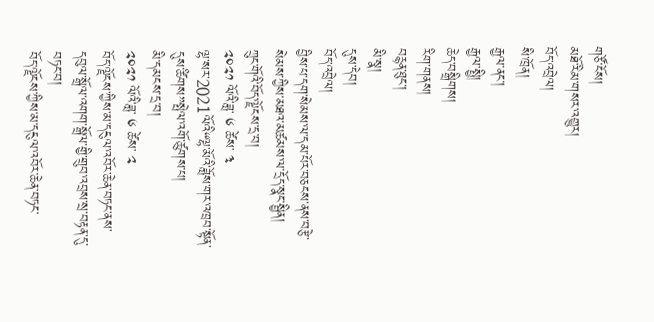གཙོ་ངོས།
མཐོ་རིམ་གསར་འགྱུར།
བོད་འབྲེལ།
སི་ཁྲོན།
རྒྱལ་ནང་།
རྒྱལ་སྤྱི།
ཆེད་བསྒྲིགས།
རིག་གནས།
བརྙན་ཐུང་།
མི་སྣ།
དུས་དེབ།
བོད་འབྲེལ།
བྱིས་པ་དག་སེམས་ལ་དམ་པོར་བཅངས་ནས་བརྩེ་སེམས་ཀྱིས་མཐའ་མཚམས་ལ་དྲོད་སྣང་སྦྱིན།
ཀྲུང་གོའི་བོད་ལྗོངས་དྲ་བ།
༢༠༢༡ ལོའི་ཟླ་ ༦ ཚེས་ ༣
ལྷ་སར་2021ལོའི“ལྷ་མོའི་ཟློས་གར་འཁྲབ་སྟོན་དུས་ཚིགས”སྤེལ་འགོ་ཚུགས་པ།
མི་དམངས་དྲ་བ།
༢༠༢༡ ལོའི་ཟླ་ ༦ ཚེས་ ༢
བོད་ལྗོངས་ཀྱིས་མ་དངུལ་འབོར་ཆེན་བཏང་ནས་དབུལ་སྒྲོལ་འགག་སྒྲོལ་གྱི་གྲུབ་འབྲས་སྲ་བརྟན་དུ་བཏང་བ།
བོད་ལྗོངས་ཀྱིས་མ་དངུལ་འབོར་ཆེན་བཏང་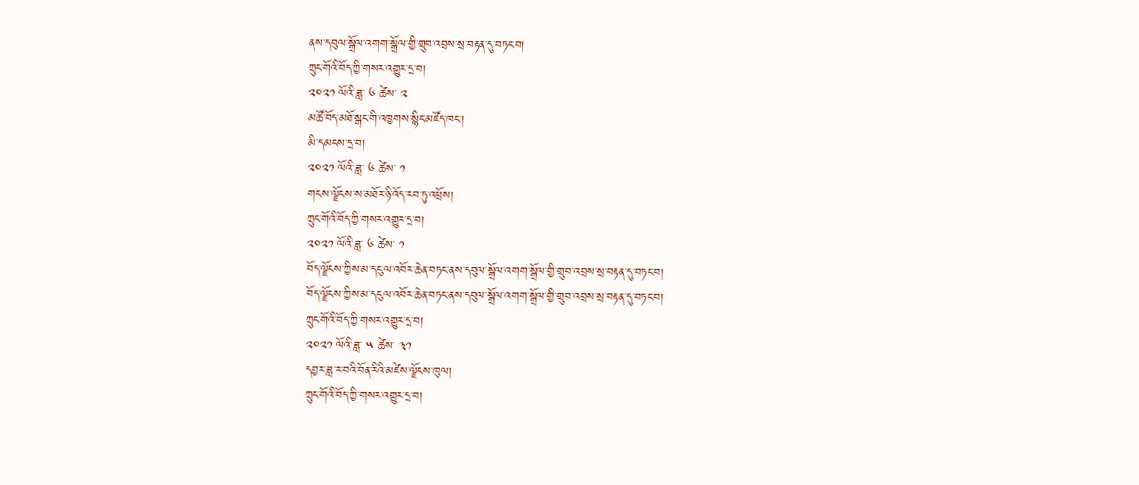ནས་དབུལ་སྒྲོལ་འགག་སྒྲོལ་གྱི་གྲུབ་འབྲས་སྲ་བརྟན་དུ་བཏང་བ།
ཀྲུང་གོའི་བོད་ཀྱི་གསར་འགྱུར་དྲ་བ།
༢༠༢༡ ལོའི་ཟླ་ ༦ ཚེས་ ༢
མཚོ་བོད་མཐོ་སྒང་གི་འཁྱགས་སྙིང་མཛོད་ཁང་།
མི་དམངས་དྲ་བ།
༢༠༢༡ ལོའི་ཟླ་ ༦ ཚེས་ ༡
གངས་ལྗོངས་ས་མཐོར་ཉི་འོད་རབ་ཏུ་འཕྲོས།
ཀྲུང་གོའི་བོད་ཀྱི་གསར་འགྱུར་དྲ་བ།
༢༠༢༡ ལོའི་ཟླ་ ༦ ཚེས་ ༡
བོད་ལྗོངས་ཀྱིས་མ་དངུལ་འབོར་ཆེན་བཏང་ནས་དབུལ་སྒྲོལ་འགག་སྒྲོལ་གྱི་གྲུབ་འབྲས་སྲ་བརྟན་དུ་བཏང་བ།
བོད་ལྗོངས་ཀྱིས་མ་དངུལ་འབོར་ཆེན་བཏང་ནས་དབུལ་སྒྲོལ་འགག་སྒྲོལ་གྱི་གྲུབ་འབྲས་སྲ་བརྟན་དུ་བཏང་བ།
ཀྲུང་གོའི་བོད་ཀྱི་གསར་འགྱུར་དྲ་བ།
༢༠༢༡ ལོའི་ཟླ་ ༥ ཚེས་ ༣༡
དབྱར་ཟླ་ར་བའི་བོན་རིའི་མཛེས་ལྗོངས་ཁུལ།
ཀྲུང་གོའི་བོད་ཀྱི་གསར་འགྱུར་དྲ་བ།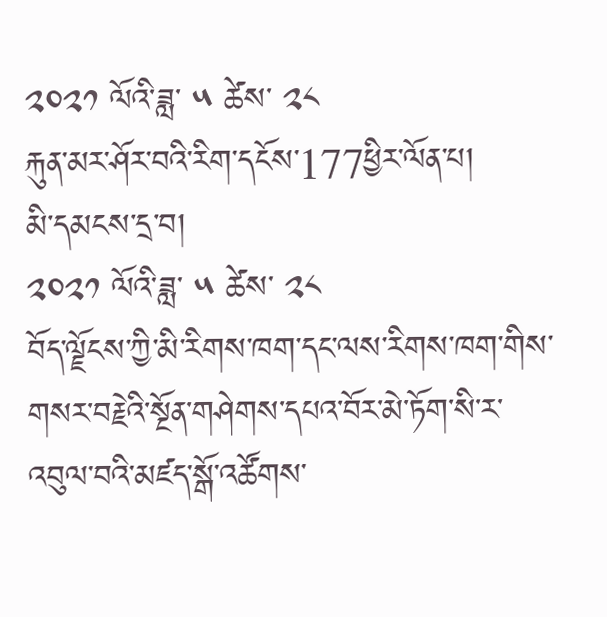༢༠༢༡ ལོའི་ཟླ་ ༥ ཚེས་ ༢༨
རྐུན་མར་ཤོར་བའི་རིག་དངོས་177ཕྱིར་ལོན་པ།
མི་དམངས་དྲ་བ།
༢༠༢༡ ལོའི་ཟླ་ ༥ ཚེས་ ༢༨
བོད་ལྗོངས་ཀྱི་མི་རིགས་ཁག་དང་ལས་རིགས་ཁག་གིས་གསར་བརྗེའི་སྔོན་གཤེགས་དཔའ་བོར་མེ་ཏོག་སི་ར་འབུལ་བའི་མཛད་སྒོ་འཚོགས་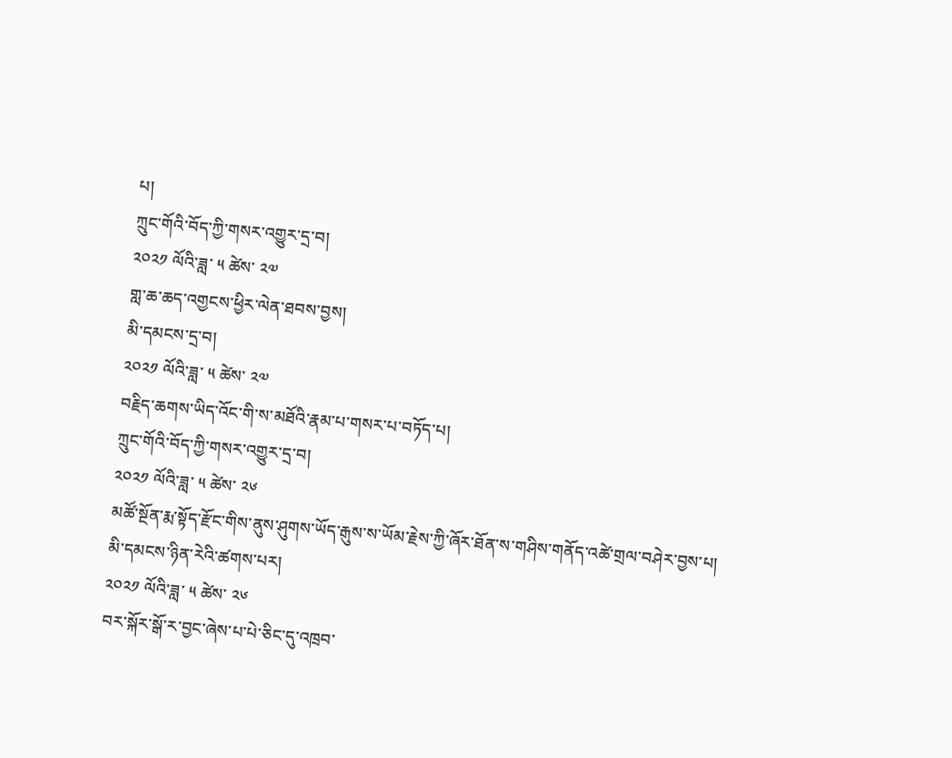པ།
ཀྲུང་གོའི་བོད་ཀྱི་གསར་འགྱུར་དྲ་བ།
༢༠༢༡ ལོའི་ཟླ་ ༥ ཚེས་ ༢༧
གླ་ཆ་ཆད་འགྱངས་ཕྱིར་ལེན་ཐབས་བྱས།
མི་དམངས་དྲ་བ།
༢༠༢༡ ལོའི་ཟླ་ ༥ ཚེས་ ༢༧
བརྗིད་ཆགས་ཡིད་འོང་གི་ས་མཐོའི་རྣམ་པ་གསར་པ་བཏོད་པ།
ཀྲུང་གོའི་བོད་ཀྱི་གསར་འགྱུར་དྲ་བ།
༢༠༢༡ ལོའི་ཟླ་ ༥ ཚེས་ ༢༦
མཚོ་སྔོན་རྨ་སྟོད་རྫོང་གིས་ནུས་ཤུགས་ཡོད་རྒུས་ས་ཡོམ་རྗེས་ཀྱི་ཞོར་ཐོན་ས་གཤིས་གནོད་འཚེ་གྲལ་བཤེར་བྱས་པ།
མི་དམངས་ཉིན་རེའི་ཚགས་པར།
༢༠༢༡ ལོའི་ཟླ་ ༥ ཚེས་ ༢༦
བར་སྐོར་སྒོ་ར་བྱང་ཞེས་པ་པེ་ཅིང་དུ་འཁྲབ་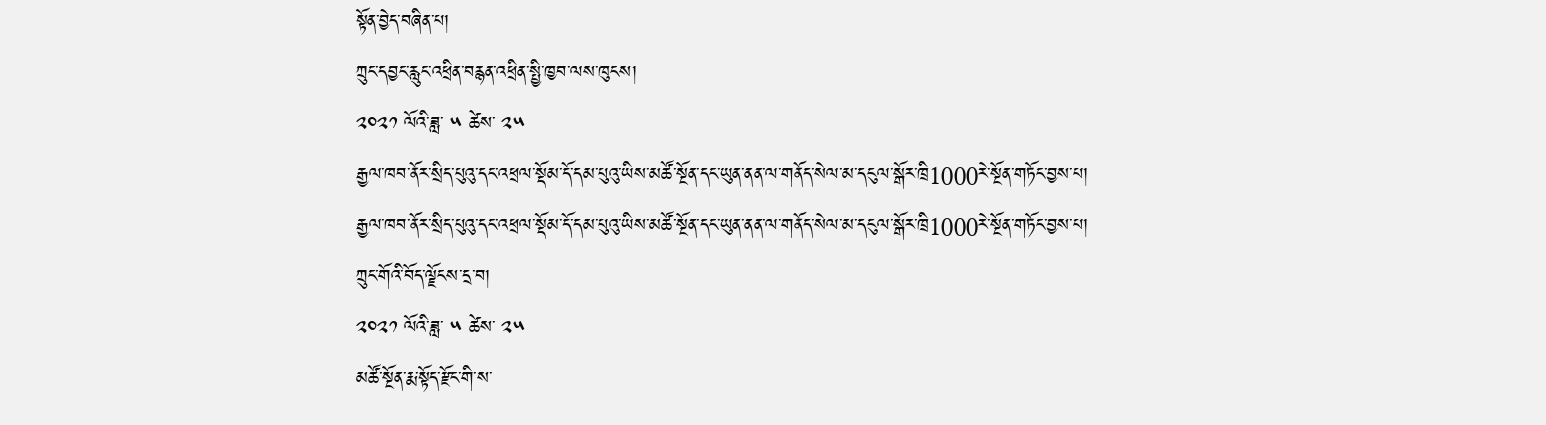སྟོན་བྱེད་བཞིན་པ།
ཀྲུང་དབྱང་རླུང་འཕྲིན་བརྙན་འཕྲིན་སྤྱི་ཁྱབ་ལས་ཁུངས།
༢༠༢༡ ལོའི་ཟླ་ ༥ ཚེས་ ༢༥
རྒྱལ་ཁབ་ནོར་སྲིད་པུའུ་དང་འཕྲལ་སྡོམ་དོ་དམ་པུའུ་ཡིས་མཚོ་སྔོན་དང་ཡུན་ནན་ལ་གནོད་སེལ་མ་དངུལ་སྒོར་ཁྲི1000རེ་སྔོན་གཏོང་བྱས་པ།
རྒྱལ་ཁབ་ནོར་སྲིད་པུའུ་དང་འཕྲལ་སྡོམ་དོ་དམ་པུའུ་ཡིས་མཚོ་སྔོན་དང་ཡུན་ནན་ལ་གནོད་སེལ་མ་དངུལ་སྒོར་ཁྲི1000རེ་སྔོན་གཏོང་བྱས་པ།
ཀྲུང་གོའི་བོད་ལྗོངས་དྲ་བ།
༢༠༢༡ ལོའི་ཟླ་ ༥ ཚེས་ ༢༥
མཚོ་སྔོན་རྨ་སྟོད་རྫོང་གི་ས་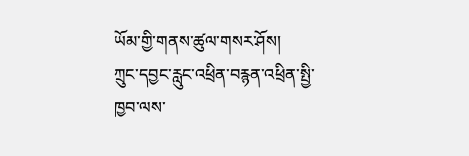ཡོམ་གྱི་གནས་ཚུལ་གསར་ཤོས།
ཀྲུང་དབྱང་རླུང་འཕྲིན་བརྙན་འཕྲིན་སྤྱི་ཁྱབ་ལས་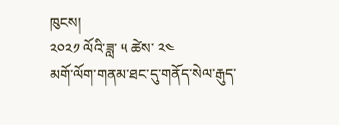ཁུངས།
༢༠༢༡ ལོའི་ཟླ་ ༥ ཚེས་ ༢༤
མགོ་ལོག་གནམ་ཐང་དུ་གནོད་སེལ་རྒུད་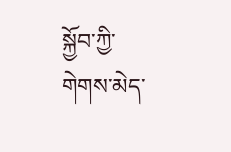སྐྱོབ་ཀྱི་གེགས་མེད་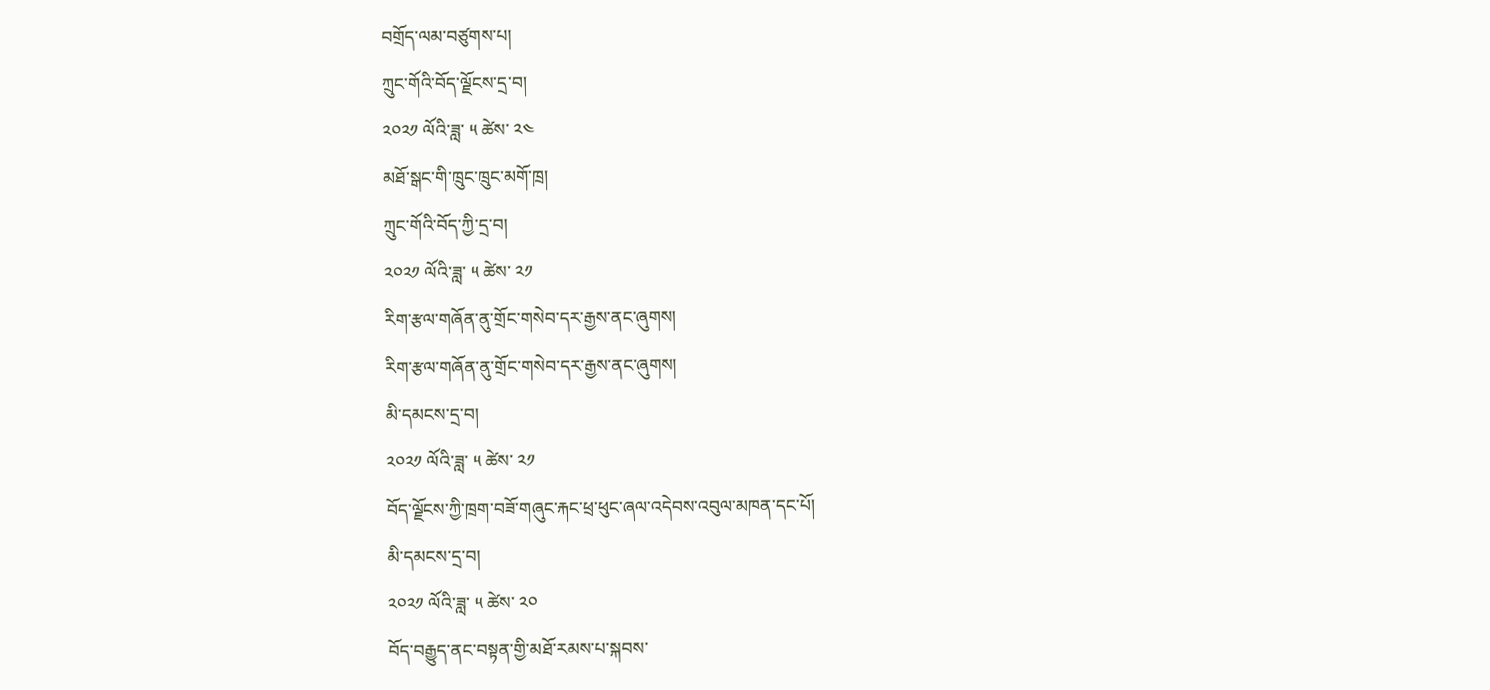བགྲོད་ལམ་བཙུགས་པ།
ཀྲུང་གོའི་བོད་ལྗོངས་དྲ་བ།
༢༠༢༡ ལོའི་ཟླ་ ༥ ཚེས་ ༢༤
མཐོ་སྒང་གི་ཁྲུང་ཁྲུང་མགོ་ཁྲ།
ཀྲུང་གོའི་བོད་ཀྱི་དྲ་བ།
༢༠༢༡ ལོའི་ཟླ་ ༥ ཚེས་ ༢༡
རིག་རྩལ་གཞོན་ནུ་གྲོང་གསེབ་དར་རྒྱས་ནང་ཞུགས།
རིག་རྩལ་གཞོན་ནུ་གྲོང་གསེབ་དར་རྒྱས་ནང་ཞུགས།
མི་དམངས་དྲ་བ།
༢༠༢༡ ལོའི་ཟླ་ ༥ ཚེས་ ༢༡
བོད་ལྗོངས་ཀྱི་ཁྲག་བཟོ་གཞུང་རྐང་ཕྲ་ཕུང་ཞལ་འདེབས་འབུལ་མཁན་དང་པོ།
མི་དམངས་དྲ་བ།
༢༠༢༡ ལོའི་ཟླ་ ༥ ཚེས་ ༢༠
བོད་བརྒྱུད་ནང་བསྟན་གྱི་མཐོ་རམས་པ་སྐབས་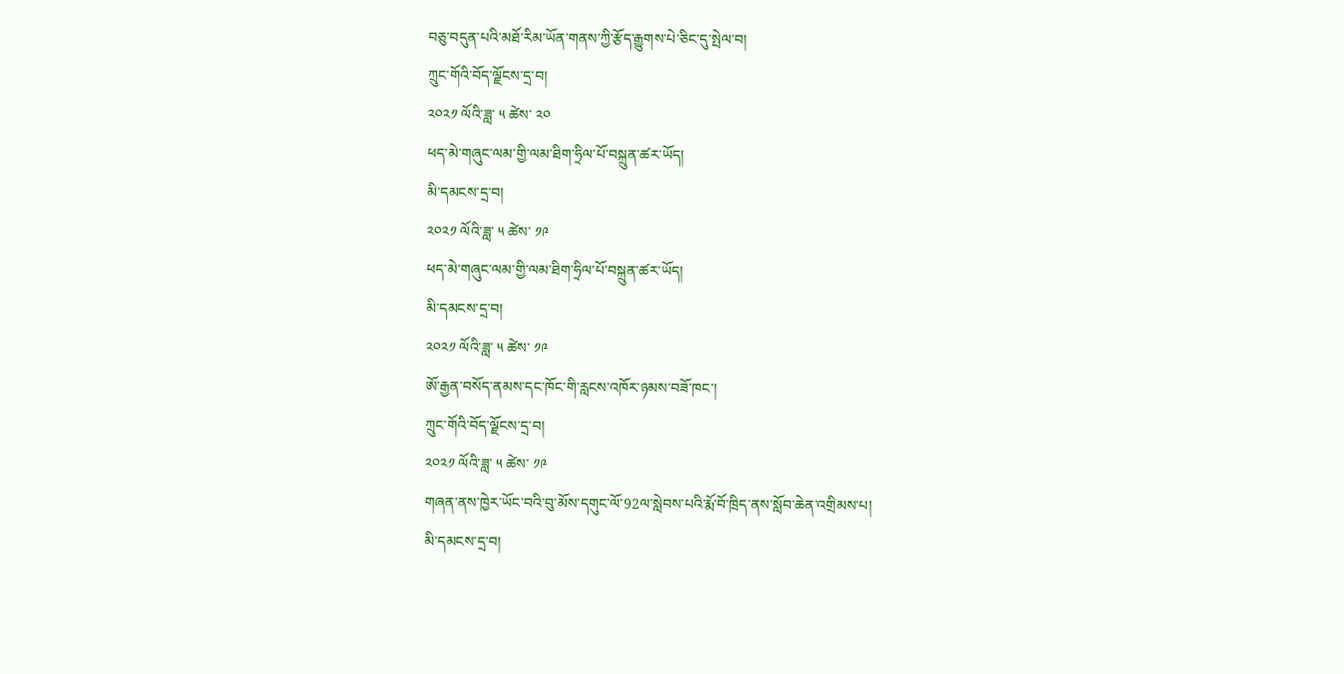བཅུ་བདུན་པའི་མཐོ་རིམ་ཡོན་གནས་ཀྱི་རྩོད་རྒྱུགས་པེ་ཅིང་དུ་སྤེལ་བ།
ཀྲུང་གོའི་བོད་ལྗོངས་དྲ་བ།
༢༠༢༡ ལོའི་ཟླ་ ༥ ཚེས་ ༢༠
ཕད་མེ་གཞུང་ལམ་གྱི་ལམ་ཐིག་ཧྲིལ་པོ་བསྐྲུན་ཚར་ཡོད།
མི་དམངས་དྲ་བ།
༢༠༢༡ ལོའི་ཟླ་ ༥ ཚེས་ ༡༩
ཕད་མེ་གཞུང་ལམ་གྱི་ལམ་ཐིག་ཧྲིལ་པོ་བསྐྲུན་ཚར་ཡོད།
མི་དམངས་དྲ་བ།
༢༠༢༡ ལོའི་ཟླ་ ༥ ཚེས་ ༡༩
ཨོ་རྒྱན་བསོད་ནམས་དང་ཁོང་གི་རླངས་འཁོར་ཉམས་བཟོ་ཁང་།
ཀྲུང་གོའི་བོད་ལྗོངས་དྲ་བ།
༢༠༢༡ ལོའི་ཟླ་ ༥ ཚེས་ ༡༩
གཞན་ནས་ཁྱེར་ཡོང་བའི་བུ་མོས་དགུང་ལོ་92ལ་སླེབས་པའི་རྨོ་བོ་ཁྲིད་ནས་སློབ་ཆེན་འགྲིམས་པ།
མི་དམངས་དྲ་བ།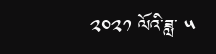༢༠༢༡ ལོའི་ཟླ་ ༥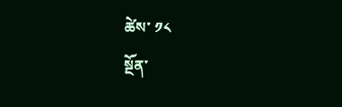ཚེས་ ༡༨
སྔོན་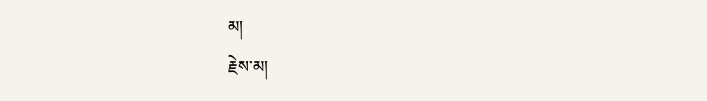མ།
རྗེས་མ།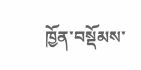ཁྱོན་བསྡོམས་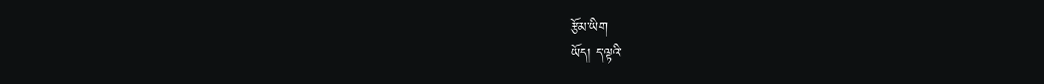རྩོམ་ཡིག
ཡོད། ད་ལྟའི་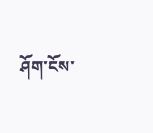ཤོག་ངོས་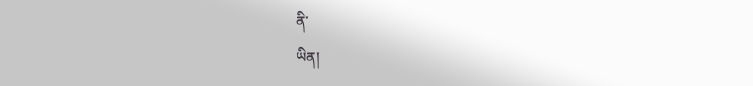ནི་
ཡིན།